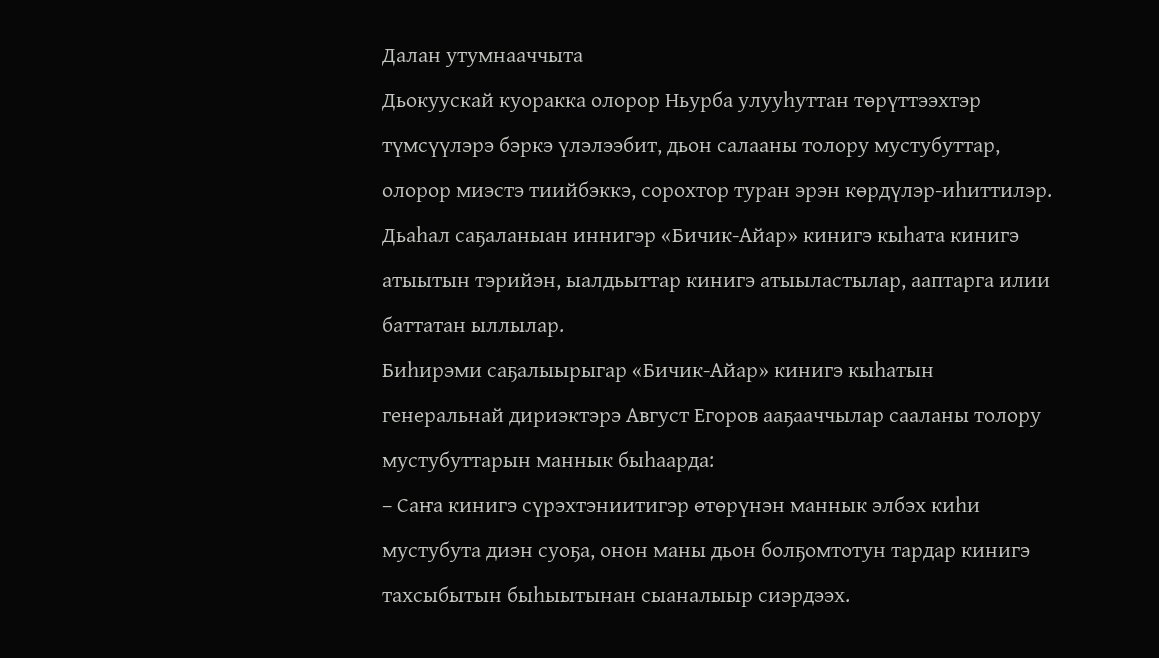Далан утумнааччыта
Дьокуускай куоракка олорор Ньурба улууһуттан төрүттээхтэр түмсүүлэрэ бэркэ үлэлээбит, дьон салааны толору мустубуттар, олорор миэстэ тиийбэккэ, сорохтор туран эрэн көрдүлэр-иһиттилэр. Дьаһал саҕаланыан иннигэр «Бичик-Айар» кинигэ кыһата кинигэ атыытын тэрийэн, ыалдьыттар кинигэ атыыластылар, ааптарга илии баттатан ыллылар.
Биһирэми саҕалыырыгар «Бичик-Айар» кинигэ кыһатын генеральнай дириэктэрэ Август Егоров ааҕааччылар сааланы толору мустубуттарын маннык быһаарда:
– Саҥа кинигэ сүрэхтэниитигэр өтөрүнэн маннык элбэх киһи мустубута диэн суоҕа, онон маны дьон болҕомтотун тардар кинигэ тахсыбытын быһыытынан сыаналыыр сиэрдээх.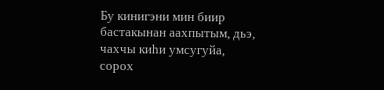Бу кинигэни мин биир бастакынан аахпытым, дьэ, чахчы киһи умсугуйа, сорох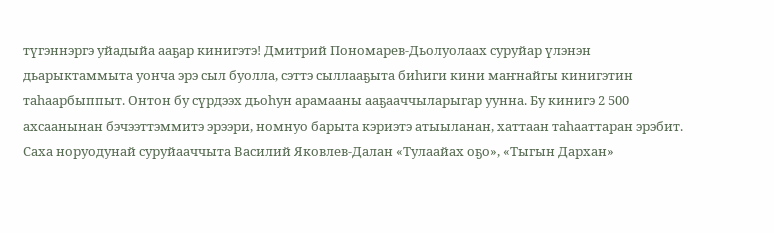түгэннэргэ уйадыйа ааҕар кинигэтэ! Дмитрий Пономарев-Дьолуолаах суруйар үлэнэн дьарыктаммыта уонча эрэ сыл буолла, сэттэ сыллааҕыта биһиги кини маҥнайгы кинигэтин таһаарбыппыт. Онтон бу сүрдээх дьоһун арамааны ааҕааччыларыгар уунна. Бу кинигэ 2 500 ахсаанынан бэчээттэммитэ эрээри, номнуо барыта кэриэтэ атыыланан, хаттаан таһааттаран эрэбит.
Саха норуодунай суруйааччыта Василий Яковлев-Далан «Тулаайах оҕо», «Тыгын Дархан»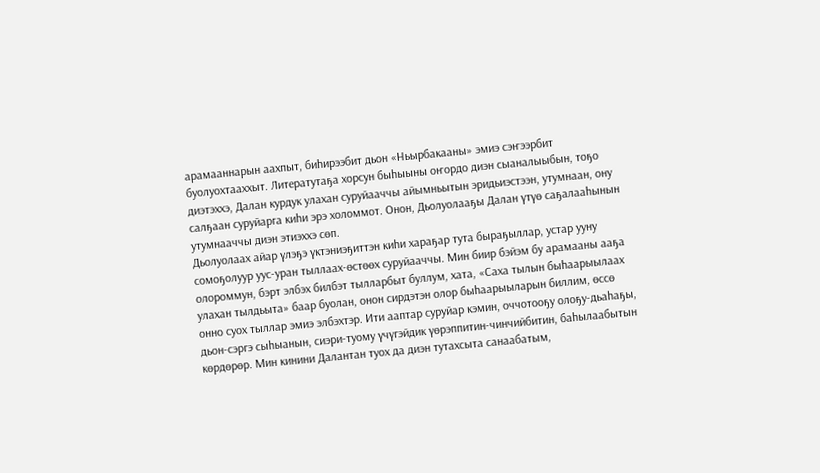арамааннарын аахпыт, биһирээбит дьон «Ньырбакааны» эмиэ сэҥээрбит буолуохтааххыт. Литератутаҕа хорсун быһыыны оҥордо диэн сыаналыыбын, тоҕо диэтэххэ, Далан курдук улахан суруйааччы айымньытын эридьиэстээн, утумнаан, ону салҕаан суруйарга киһи эрэ холоммот. Онон, Дьолуолааҕы Далан үтүө саҕалааһынын утумнааччы диэн этиэххэ сөп.
Дьолуолаах айар үлэҕэ үктэниэҕиттэн киһи хараҕар тута быраҕыллар, устар ууну сомоҕолуур уус-уран тыллаах-өстөөх суруйааччы. Мин биир бэйэм бу арамааны ааҕа олороммун, бэрт элбэх билбэт тылларбыт буллум, хата, «Саха тылын быһаарыылаах улахан тылдьыта» баар буолан, онон сирдэтэн олор быһаарыыларын биллим, өссө онно суох тыллар эмиэ элбэхтэр. Ити ааптар суруйар кэмин, оччотооҕу олоҕу-дьаһаҕы, дьон-сэргэ сыһыанын, сиэри-туому үчүгэйдик үөрэппитин-чинчийбитин, баһылаабытын көрдөрөр. Мин кинини Далантан туох да диэн тутахсыта санаабатым,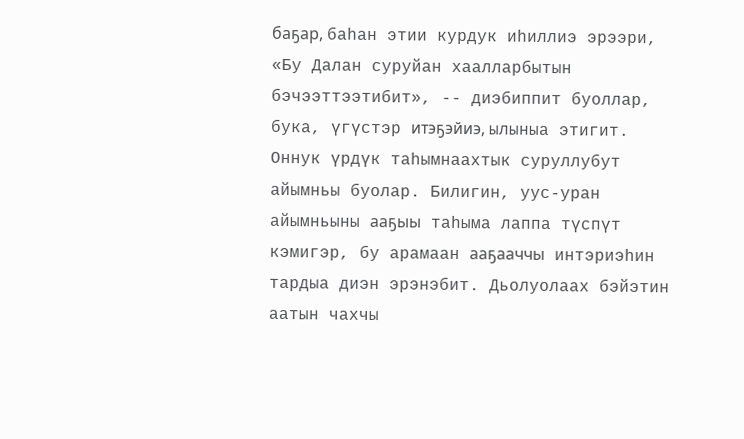баҕар, баһан этии курдук иһиллиэ эрээри, «Бу Далан суруйан хаалларбытын бэчээттээтибит», -- диэбиппит буоллар, бука, үгүстэр итэҕэйиэ, ылыныа этигит. Оннук үрдүк таһымнаахтык суруллубут айымньы буолар. Билигин, уус-уран айымньыны ааҕыы таһыма лаппа түспүт кэмигэр, бу арамаан ааҕааччы интэриэһин тардыа диэн эрэнэбит. Дьолуолаах бэйэтин аатын чахчы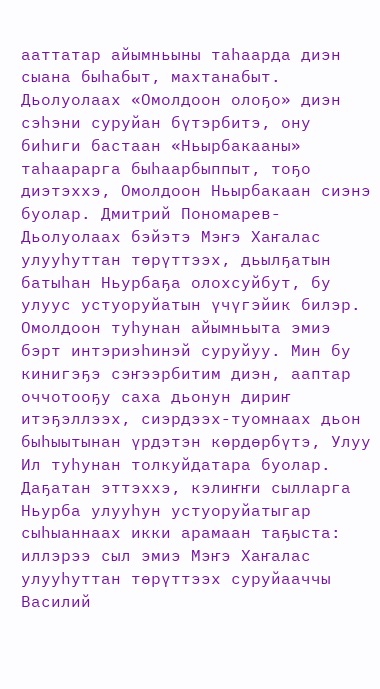ааттатар айымньыны таһаарда диэн сыана быһабыт, махтанабыт. Дьолуолаах «Омолдоон олоҕо» диэн сэһэни суруйан бүтэрбитэ, ону биһиги бастаан «Ньырбакааны» таһаарарга быһаарбыппыт, тоҕо диэтэххэ, Омолдоон Ньырбакаан сиэнэ буолар. Дмитрий Пономарев-Дьолуолаах бэйэтэ Мэҥэ Хаҥалас улууһуттан төрүттээх, дьылҕатын батыһан Ньурбаҕа олохсуйбут, бу улуус устуоруйатын үчүгэйик билэр. Омолдоон туһунан айымньыта эмиэ бэрт интэриэһинэй суруйуу. Мин бу кинигэҕэ сэҥээрбитим диэн, ааптар оччотооҕу саха дьонун дириҥ итэҕэллээх, сиэрдээх-туомнаах дьон быһыытынан үрдэтэн көрдөрбүтэ, Улуу Ил туһунан толкуйдатара буолар. Даҕатан эттэххэ, кэлиҥҥи сылларга Ньурба улууһун устуоруйатыгар сыһыаннаах икки арамаан таҕыста: иллэрээ сыл эмиэ Мэҥэ Хаҥалас улууһуттан төрүттээх суруйааччы Василий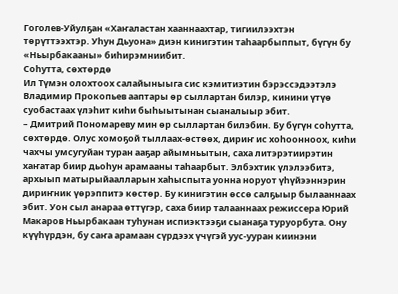Гоголев-Уйулҕан «Хаҥаластан хааннаахтар, тигиилээхтэн төрүттээхтэр. Уһун Дьуона» диэн кинигэтин таһаарбыппыт, бүгүн бу «Ньырбакааны» биһирэмниибит.
Соһутта, сөхтөрдө
Ил Түмэн олохтоох салайыныыга сис кэмитиэтин бэрэссэдээтэлэ Владимир Прокопьев ааптары өр сыллартан билэр, кинини үтүө суобастаах үлэһит киһи быһыытынан сыаналыыр эбит.
– Дмитрий Пономареву мин өр сыллартан билэбин. Бу бүгүн соһутта, сөхтөрдө. Олус хомоҕой тыллаах-өстөөх, дириҥ ис хоһоонноох, киһи чахчы умсугуйан туран ааҕар айымньытын, саха литэрэтиирэтин хаҥатар биир дьоһун арамааны таһаарбыт. Элбэхтик үлэлээбитэ, архыып матырыйаалларын хаһыспыта уонна норуот үһүйээннэрин дириҥник үөрэппитэ көстөр. Бу кинигэтин өссө салҕыыр былааннаах эбит. Уон сыл анараа өттүгэр, саха биир талааннаах режиссера Юрий Макаров Ньырбакаан туһунан испиэктээҕи сыанаҕа туруорбута. Ону күүһүрдэн, бу саҥа арамаан сүрдээх үчүгэй уус-ууран киинэни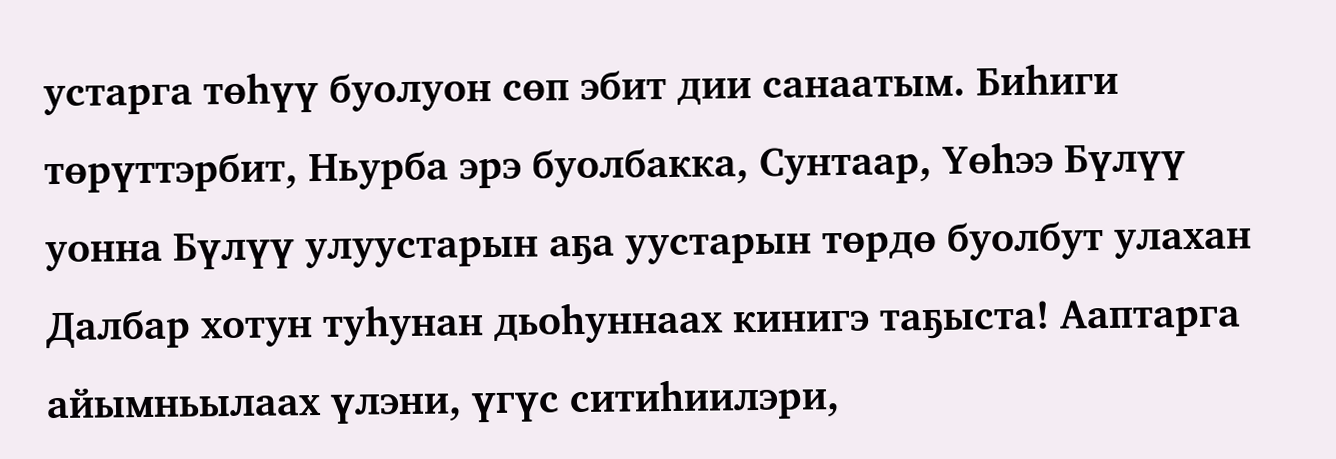устарга төһүү буолуон сөп эбит дии санаатым. Биһиги төрүттэрбит, Ньурба эрэ буолбакка, Сунтаар, Үөһээ Бүлүү уонна Бүлүү улуустарын аҕа уустарын төрдө буолбут улахан Далбар хотун туһунан дьоһуннаах кинигэ таҕыста! Ааптарга айымньылаах үлэни, үгүс ситиһиилэри,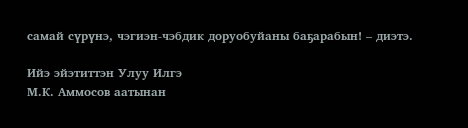самай сүрүнэ, чэгиэн-чэбдик доруобуйаны баҕарабын! – диэтэ.

Ийэ эйэтиттэн Улуу Илгэ
М.К. Аммосов аатынан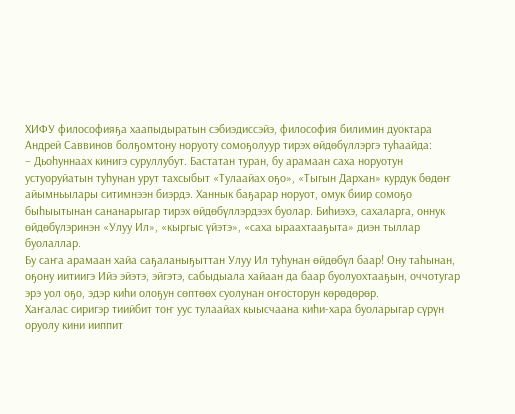ХИФУ философияҕа хаапыдыратын сэбиэдиссэйэ, философия билимин дуоктара Андрей Саввинов болҕомтону норуоту сомоҕолуур тирэх өйдөбүллэргэ туһаайда:
– Дьоһуннаах кинигэ суруллубут. Бастатан туран, бу арамаан саха норуотун устуоруйатын туһунан урут тахсыбыт «Тулаайах оҕо», «Тыгын Дархан» курдук бөдөҥ айымньылары ситимнээн биэрдэ. Ханнык баҕарар норуот, омук биир сомоҕо быһыытынан сананарыгар тирэх өйдөбүллэрдээх буолар. Биһиэхэ, сахаларга, оннук өйдөбүлэринэн «Улуу Ил», «кыргыс үйэтэ», «саха ыраахтааҕыта» диэн тыллар буолаллар.
Бу саҥа арамаан хайа саҕаланыҕыттан Улуу Ил туһунан өйдөбүл баар! Ону таһынан, оҕону иитиигэ Ийэ эйэтэ, эйгэтэ, сабыдыала хайаан да баар буолуохтааҕын, оччотугар эрэ уол оҕо, эдэр киһи олоҕун сөптөөх суолунан оҥосторун көрөдөрөр.
Хаҥалас сиригэр тиийбит тоҥ уус тулаайах кыысчаана киһи-хара буоларыгар сүрүн оруолу кини ииппит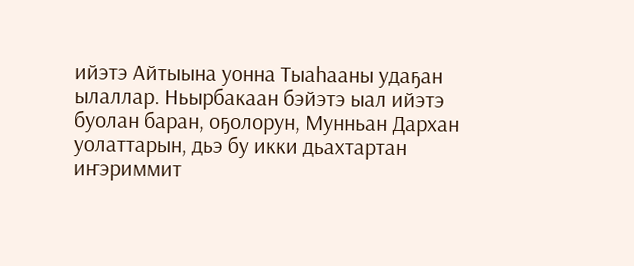ийэтэ Айтыына уонна Тыаһааны удаҕан ылаллар. Ньырбакаан бэйэтэ ыал ийэтэ буолан баран, оҕолорун, Мунньан Дархан уолаттарын, дьэ бу икки дьахтартан иҥэриммит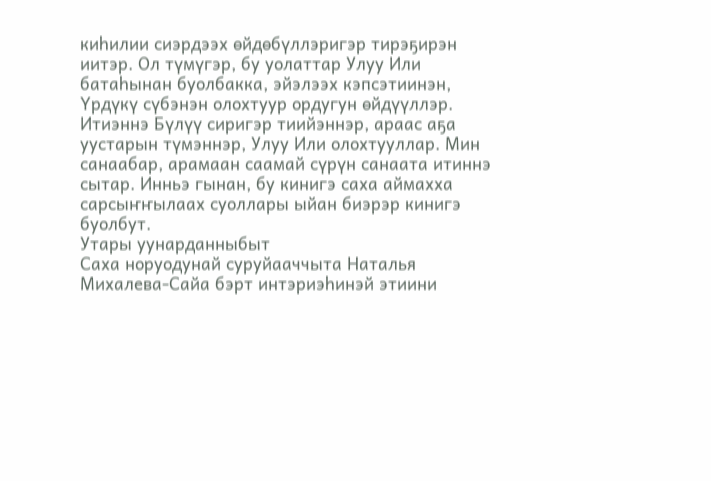киһилии сиэрдээх өйдөбүллэригэр тирэҕирэн иитэр. Ол түмүгэр, бу уолаттар Улуу Или батаһынан буолбакка, эйэлээх кэпсэтиинэн, Үрдүкү сүбэнэн олохтуур ордугун өйдүүллэр. Итиэннэ Бүлүү сиригэр тиийэннэр, араас аҕа уустарын түмэннэр, Улуу Или олохтууллар. Мин санаабар, арамаан саамай сүрүн санаата итиннэ сытар. Инньэ гынан, бу кинигэ саха аймахха сарсыҥҥылаах суоллары ыйан биэрэр кинигэ буолбут.
Утары уунарданныбыт
Саха норуодунай суруйааччыта Наталья Михалева-Сайа бэрт интэриэһинэй этиини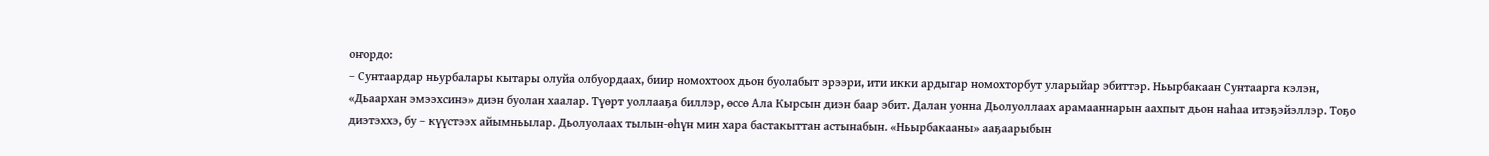оҥордо:
– Сунтаардар ньурбалары кытары олуйа олбуордаах, биир номохтоох дьон буолабыт эрээри, ити икки ардыгар номохторбут уларыйар эбиттэр. Ньырбакаан Сунтаарга кэлэн, «Дьаархан эмээхсинэ» диэн буолан хаалар. Түөрт уоллааҕа биллэр, өссө Ала Кырсын диэн баар эбит. Далан уонна Дьолуоллаах арамааннарын аахпыт дьон наһаа итэҕэйэллэр. Тоҕо диэтэххэ, бу – күүстээх айымньылар. Дьолуолаах тылын-өһүн мин хара бастакыттан астынабын. «Ньырбакааны» ааҕаарыбын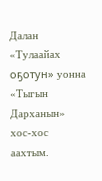Далан «Тулаайах оҕотун» уонна «Тыгын Дарханын» хос-хос аахтым.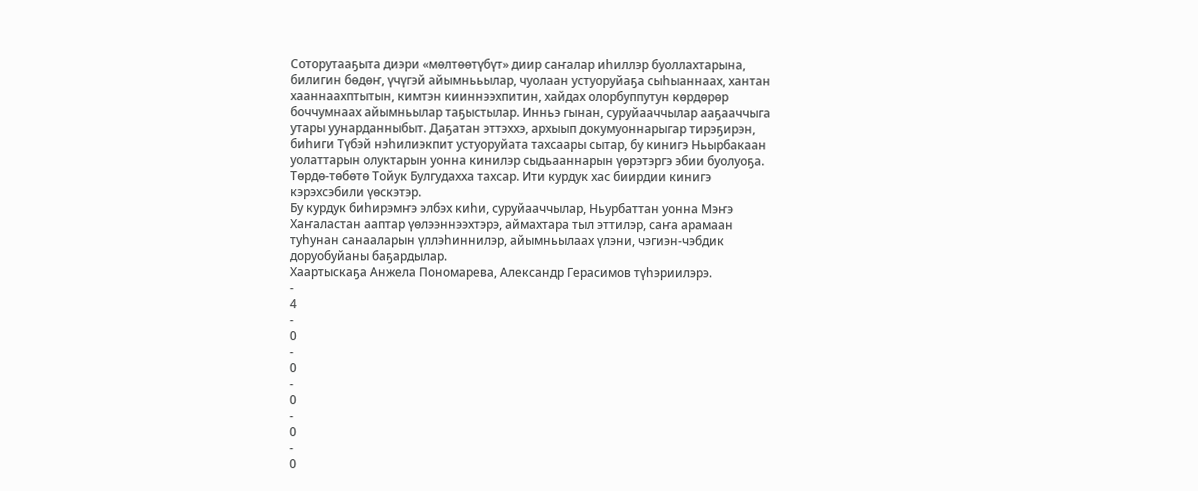Соторутааҕыта диэри «мөлтөөтүбүт» диир саҥалар иһиллэр буоллахтарына, билигин бөдөҥ, үчүгэй айымнььылар, чуолаан устуоруйаҕа сыһыаннаах, хантан хааннаахптытын, кимтэн кииннээхпитин, хайдах олорбуппутун көрдөрөр боччумнаах айымньылар таҕыстылар. Инньэ гынан, суруйааччылар ааҕааччыга утары уунарданныбыт. Даҕатан эттэххэ, архыып докумуоннарыгар тирэҕирэн, биһиги Түбэй нэһилиэкпит устуоруйата тахсаары сытар, бу кинигэ Ньырбакаан уолаттарын олуктарын уонна кинилэр сыдьааннарын үөрэтэргэ эбии буолуоҕа. Төрдө-төбөтө Тойук Булгудахха тахсар. Ити курдук хас биирдии кинигэ кэрэхсэбили үөскэтэр.
Бу курдук биһирэмҥэ элбэх киһи, суруйааччылар, Ньурбаттан уонна Мэҥэ Хаҥаластан ааптар үөлээннээхтэрэ, аймахтара тыл эттилэр, саҥа арамаан туһунан санааларын үллэһиннилэр, айымньылаах үлэни, чэгиэн-чэбдик доруобуйаны баҕардылар.
Хаартыскаҕа Анжела Пономарева, Александр Герасимов түһэриилэрэ.
-
4
-
0
-
0
-
0
-
0
-
0